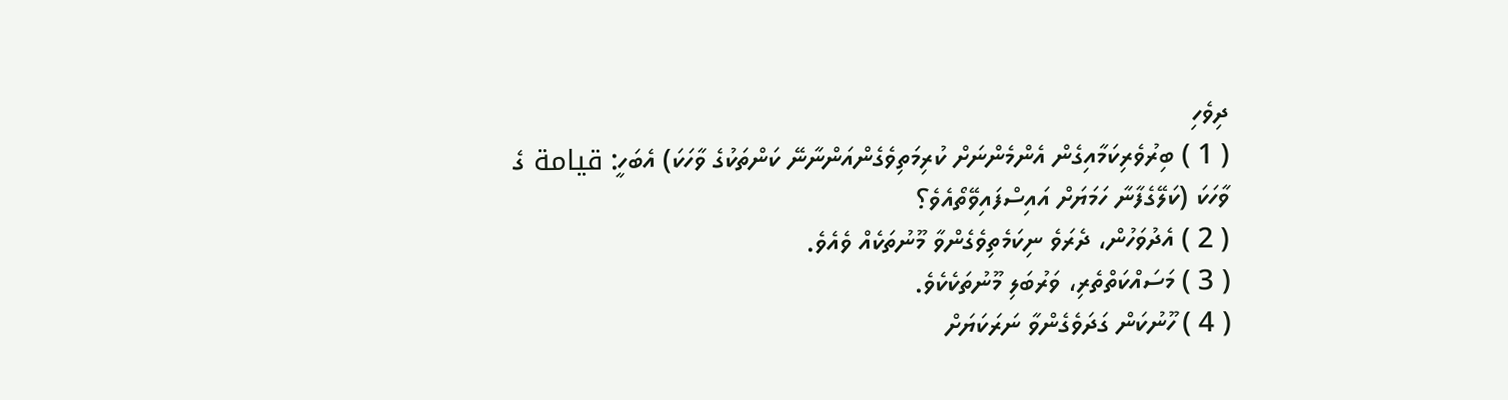ދިވެހި
( 1 ) ބިރުވެރިކަމާއިގެން އެންމެންނަށް ކުރިމަތިވެގެންއަންނާނޭ ކަންތަކުގެ ވާހަކަ) އެބަހީ: قيامة ގެ ވާހަކަ (ކަލޭގެފާނާ ހަމަޔަށް އައިސްފައިވޭތޯއެވެ؟
( 2 ) އެދުވަހުން، ދެރަވެ ނިކަމެތިވެގެންވާ މޫނުތަކެއް ވެއެވެ.
( 3 ) މަސައްކަތްތެރި، ވަރުބަލި މޫނުތަކެކެވެ.
( 4 ) ހޫނުކަން ގަދަވެގެންވާ ނަރަކަޔަށް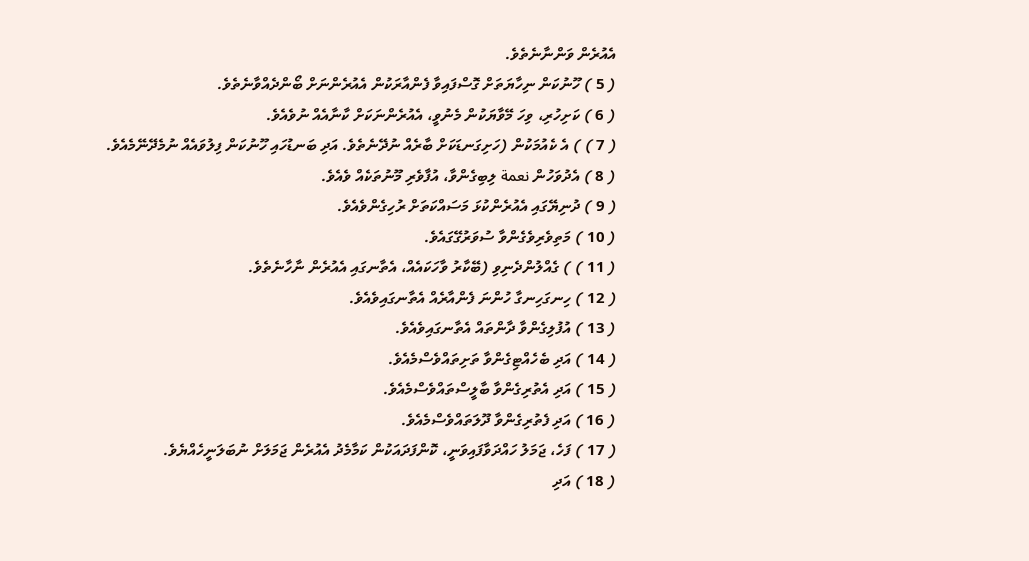އެއުރެން ވަންނާނެތެވެ.
( 5 ) ހޫނުކަން ނިހާޔަތަށް ގޮސްފައިވާ ފެންއާރަކުން އެއުރެންނަށް ބޯންދެއްވާނެތެވެ.
( 6 ) ކަށިހުރި، ވިހަ މޭވާޔަކުން މެނުވީ، އެއުރެންނަކަށް ކާނާއެއް ނުވެއެވެ.
( 7 ) ) އެ ކެއުމަކުން (ހަށިގަނޑަކަށް ބާރެއް ނުދޭނެތެވެ. އަދި ބަނޑުހައި ހޫނުކަން ފިލުވައެއް ނުމެދޭނޭމެއެވެ.
( 8 ) އެދުވަހުން نعمة ލިބިގެންވާ، އުފާވެރި މޫނުތަކެއް ވެއެވެ.
( 9 ) ދުނިޔޭގައި އެއުރެންކުޅަ މަސައްކަތަށް ރުހިގެންވެއެވެ.
( 10 ) މަތިވެރިވެގެންވާ ސުވަރުގޭގައެވެ.
( 11 ) ) ގެއްލުންދެނިވި (ބޭކާރު ވާހަކައެއް، އެތާނގައި އެއުރެން ނާހާނެތެވެ.
( 12 ) ހިނގަހިނގާ ހުންނަ ފެންއާރެއް އެތާނގައިވެއެވެ.
( 13 ) އުފުލިގެންވާ ދާންތައް އެތާނގައިވެއެވެ.
( 14 ) އަދި ބެހެއްޓިގެންވާ ތަށިތައްވެސްމެއެވެ.
( 15 ) އަދި އެތުރިގެންވާ ބާލީސްތައްވެސްމެއެވެ.
( 16 ) އަދި ފެތުރިގެންވާ ދޫލަތައްވެސްމެއެވެ.
( 17 ) ފަހެ، ޖަމަލު ހައްދަވާފައިވަނީ، ކޮންފަދައަކުން ކަމާމެދު އެއުރެން ޖަމަލަށް ނުބަލަނީހެއްޔެވެ.
( 18 ) އަދި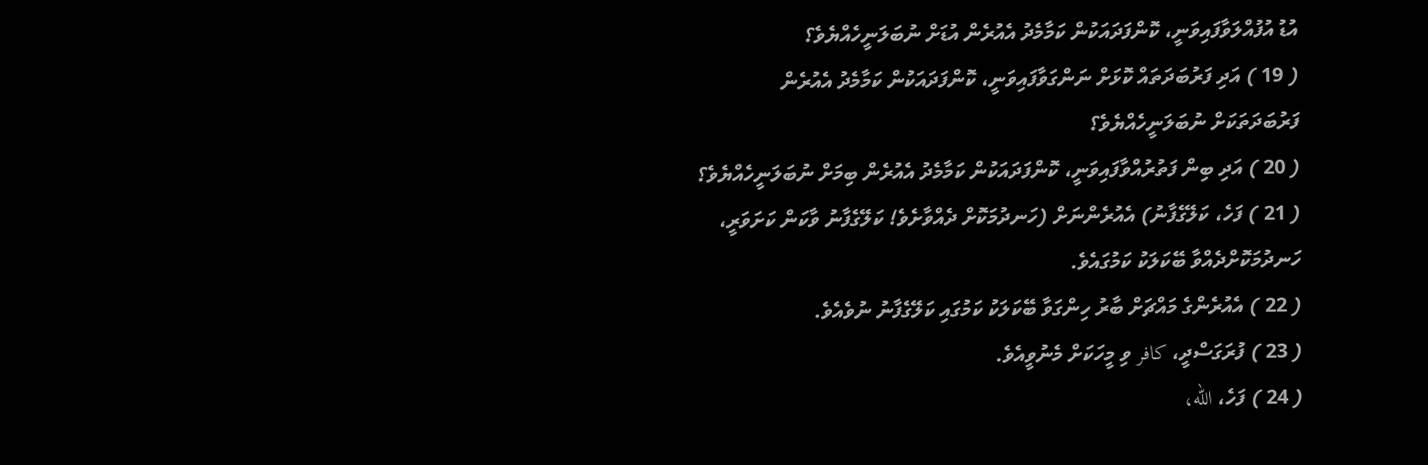އުޑު އުފުއްލަވާފައިވަނީ، ކޮންފަދައަކުން ކަމާމެދު އެއުރެން އުޑަށް ނުބަލަނީހެއްޔެވެ؟
( 19 ) އަދި ފަރުބަދަތައް ކޮޅަށް ނަންގަވާފައިވަނީ، ކޮންފަދައަކުން ކަމާމެދު އެއުރެން ފަރުބަދަތަކަށް ނުބަލަނީހެއްޔެވެ؟
( 20 ) އަދި ބިން ފަތުރުއްވާފައިވަނީ، ކޮންފަދައަކުން ކަމާމެދު އެއުރެން ބިމަށް ނުބަލަނީހެއްޔެވެ؟
( 21 ) ފަހެ، ކަލޭގެފާނު) އެއުރެންނަށް (ހަނދުމަކޮށް ދެއްވާށެވެ! ކަލޭގެފާނު ވާކަން ކަށަވަރީ، ހަނދުމަކޮށްދެއްވާ ބޭކަލަކު ކަމުގައެވެ.
( 22 ) އެއުރެންގެ މައްޗަށް ބާރު ހިންގަވާ ބޭކަލަކު ކަމުގައި ކަލޭގެފާނު ނުވެއެވެ.
( 23 ) ފުރަގަސްދީ، كافر ވި މީހަކަށް މެނުވީއެވެ.
( 24 ) ފަހެ، اللّه،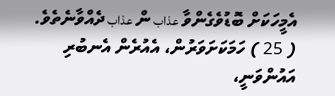އެމީހަކަށް ބޮޑުވެގެންވާ عذاب ން عذاب ދެއްވާނެތެވެ.
( 25 ) ހަމަކަށަވަރުން، އެއުރެން އެނބުރި އައުންވަނީ،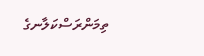ތިމަންރަސްކަލާނގެ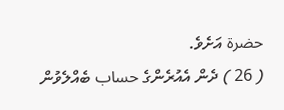حضرة އަށެވެ.
( 26 ) ދެން އެއުރެންގެ حساب ބެއްލެވުން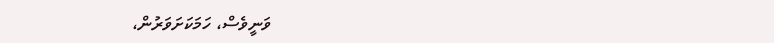ވަނީވެސް، ހަމަކަށަވަރުން،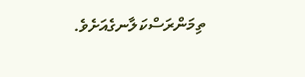ތިމަންރަސްކަލާނގެއަށެވެ.